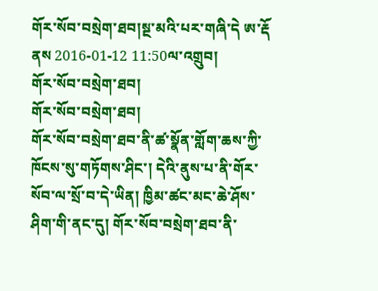གོར་སོབ་བསྲེག་ཐབ།སྔ་མའི་པར་གཞི་དེ ཨ་རྡོ  ནས 2016-01-12 11:50ལ་འགྲུབ།
གོར་སོབ་བསྲེག་ཐབ།
གོར་སོབ་བསྲེག་ཐབ།
གོར་སོབ་བསྲེག་ཐབ་ནི་ཚ་སྣོན་གློག་ཆས་ཀྱི་ཁོངས་སུ་གཏོགས་ཤིང་། དེའི་ནུས་པ་ནི་གོར་སོབ་ལ་སྲོ་བ་དེ་ཡིན། ཁྱིམ་ཚང་མང་ཆེ་ཤོས་ཤིག་གི་ནང་དུ། གོར་སོབ་བསྲེག་ཐབ་ནི་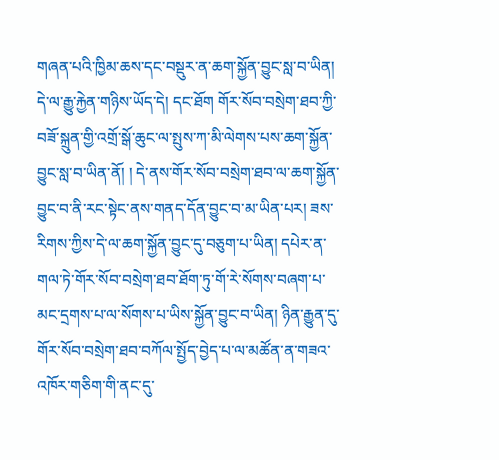གཞན་པའི་ཁྱིམ་ཆས་དང་བསྡུར་ན་ཆག་སྐྱོན་བྱུང་སླ་བ་ཡིན། དེ་ལ་རྒྱུ་རྐྱེན་གཉིས་ཡོད་དེ། དང་ཐོག གོར་སོབ་བསྲེག་ཐབ་ཀྱི་བཟོ་སྐྲུན་གྱི་འགྲོ་སྒོ་ཆུང་ལ་སྤུས་ཀ་མི་ལེགས་པས་ཆག་སྐྱོན་བྱུང་སླ་བ་ཡིན་ནོ། ། དེ་ནས་གོར་སོབ་བསྲེག་ཐབ་ལ་ཆག་སྐྱོན་བྱུང་བ་ནི་རང་སྟེང་ནས་གནད་དོན་བྱུང་བ་མ་ཡིན་པར། ཟས་རིགས་ཀྱིས་དེ་ལ་ཆག་སྐྱོན་བྱུང་དུ་བཅུག་པ་ཡིན། དཔེར་ན་གལ་ཏེ་གོར་སོབ་བསྲེག་ཐབ་ཐོག་ཏུ་གོ་རེ་སོགས་བཞག་པ་མང་དྲགས་པ་ལ་སོགས་པ་ཡིས་སྐྱོན་བྱུང་བ་ཡིན། ཉིན་རྒྱུན་དུ་གོར་སོབ་བསྲེག་ཐབ་བཀོལ་སྤྱོད་བྱེད་པ་ལ་མཚོན་ན་གཟའ་འཁོར་གཅིག་གི་ནང་དུ་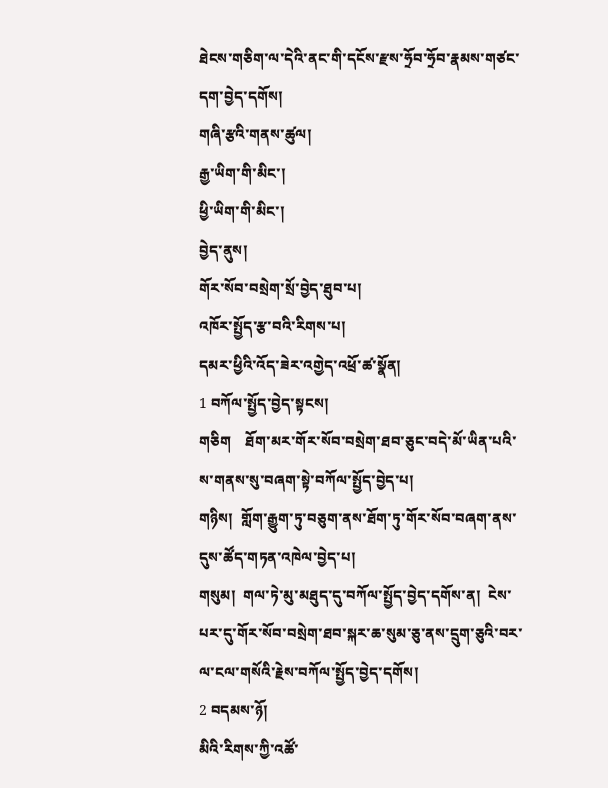ཐེངས་གཅིག་ལ་དེའི་ནང་གི་དངོས་རྫས་ཧྲོབ་ཧྲོབ་རྣམས་གཙང་དག་བྱེད་དགོས།
གཞི་རྩའི་གནས་ཚུལ།
རྒྱ་ཡིག་གི་མིང་།
ཕྱི་ཡིག་གི་མིང་།
བྱེད་ནུས།
གོར་སོབ་བསྲེག་སྲོ་བྱེད་ཐུབ་པ།
འཁོར་སྤྱོད་རྩ་བའི་རིགས་པ།
དམར་ཕྱིའི་འོད་ཟེར་འགྱེད་འཕྲོ་ཚ་སྣོན།
1 བཀོལ་སྤྱོད་བྱེད་སྟངས།
གཅིག    ཐོག་མར་གོར་སོབ་བསྲེག་ཐབ་ཅུང་བདེ་མོ་ཡིན་པའི་ས་གནས་སུ་བཞག་སྟེ་བཀོལ་སྤྱོད་བྱེད་པ།
གཉིས།  གློག་རྒྱུག་ཏུ་བཅུག་ནས་ཐོག་ཏུ་གོར་སོབ་བཞག་ནས་དུས་ཚོད་གཏན་འཁེལ་བྱེད་པ།
གསུམ།  གལ་ཏེ་མུ་མཐུད་དུ་བཀོལ་སྤྱོད་བྱེད་དགོས་ན།  ངེས་པར་དུ་གོར་སོབ་བསྲེག་ཐབ་སྐར་ཆ་སུམ་ཅུ་ནས་དྲུག་ཅུའི་བར་ལ་ངལ་གསོའི་རྗེས་བཀོལ་སྤྱོད་བྱེད་དགོས།
2 བདམས་ཉོ།
མིའི་རིགས་ཀྱི་འཚོ་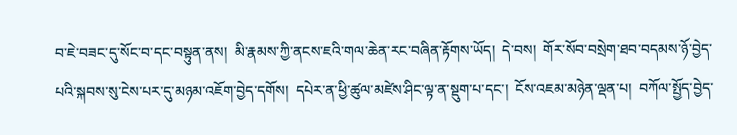བ་ཇེ་བཟང་དུ་སོང་བ་དང་བསྟུན་ནས།  མི་རྣམས་ཀྱི་ནངས་ཇའི་གལ་ཆེན་རང་བཞིན་རྟོགས་ཡོད།  དེ་བས།  གོར་སོབ་བསྲེག་ཐབ་བདམས་ཉོ་བྱེད་པའི་སྐབས་སུ་ངེས་པར་དུ་མཉམ་འཇོག་བྱེད་དགོས།  དཔེར་ན་ཕྱི་ཚུལ་མཛེས་ཤིང་ལྟ་ན་སྡུག་པ་དང་།  ངོས་འཇམ་མཉེན་ལྡན་པ།  བཀོལ་སྤྱོད་བྱེད་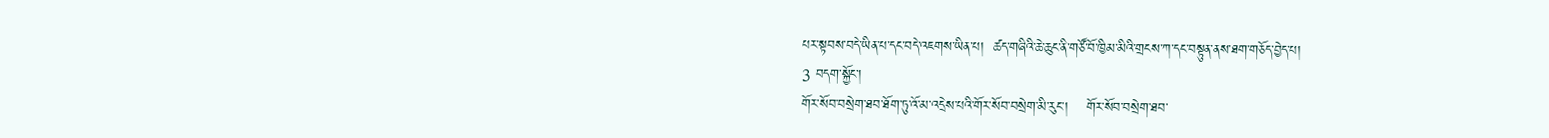པར་སྟབས་བདེ་ཡིན་པ་དང་བདེ་འཇགས་ཡིན་པ།  ཚད་གཞིའི་ཆེ་ཆུང་ནི་གཙོ་བོ་ཁྱིམ་མིའི་གྲངས་ཀ་དང་བསྟུན་ནས་ཐག་གཅོད་བྱེད་པ།
3 བདག་སྐྱོང་།
གོར་སོབ་བསྲེག་ཐབ་ཐོག་ཏུ་འོ་མ་འདྲེས་པའི་གོར་སོབ་བསྲེག་མི་རུང་།    གོར་སོབ་བསྲེག་ཐབ་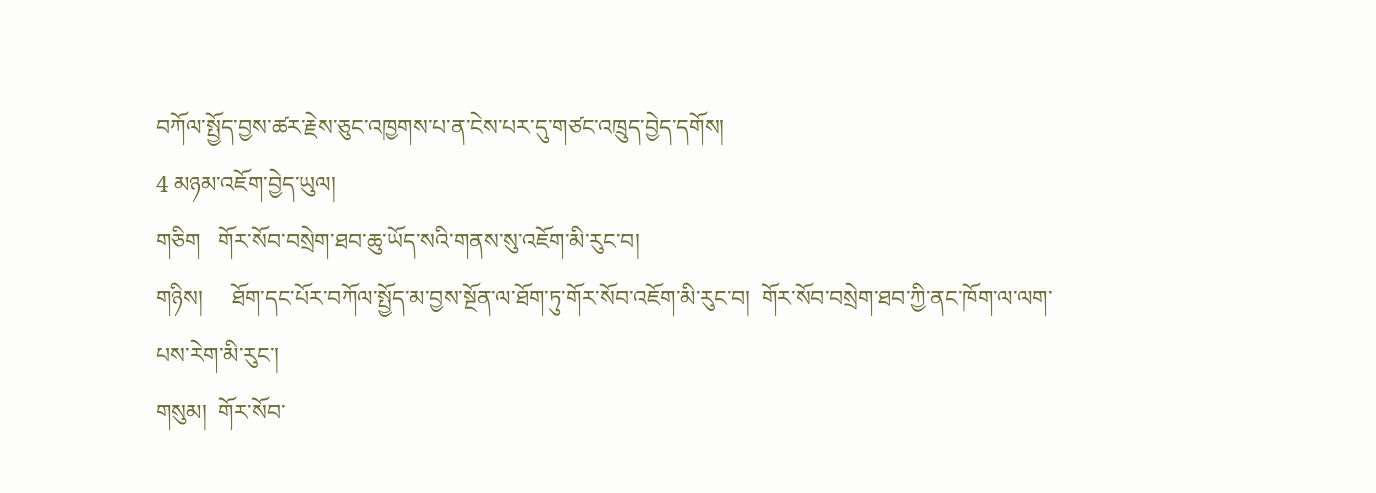བཀོལ་སྤྱོད་བྱས་ཚར་རྗེས་ཅུང་འཁྱགས་པ་ན་ངེས་པར་དུ་གཙང་འཁྲུད་བྱེད་དགོས།
4 མཉམ་འཇོག་བྱེད་ཡུལ།
གཅིག   གོར་སོབ་བསྲེག་ཐབ་ཆུ་ཡོད་སའི་གནས་སུ་འཇོག་མི་རུང་བ།
གཉིས།     ཐོག་དང་པོར་བཀོལ་སྤྱོད་མ་བྱས་སྔོན་ལ་ཐོག་ཏུ་གོར་སོབ་འཇོག་མི་རུང་བ།  གོར་སོབ་བསྲེག་ཐབ་ཀྱི་ནང་ཁོག་ལ་ལག་པས་རེག་མི་རུང་།
གསུམ།  གོར་སོབ་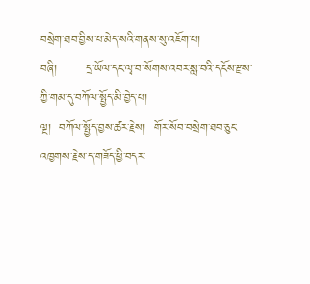བསྲེག་ཐབ་བྱིས་པ་མེད་སའི་གནས་སུ་འཇོག་པ།
བཞི།       དྲ་ཡོལ་དང་ལྭ་བ་སོགས་འབར་སླ་བའི་དངོས་རྫས་ཀྱི་གམ་དུ་བཀོལ་སྤྱོད་མི་བྱེད་པ།
ལྔ།  བཀོལ་སྤྱོད་བྱས་ཚར་རྗེས།  གོར་སོབ་བསྲེག་ཐབ་ཅུང་འཁྱགས་རྗེས་ད་གཟོད་ཕྱི་བདར་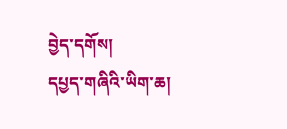བྱེད་དགོས།
དཔྱད་གཞིའི་ཡིག་ཆ།